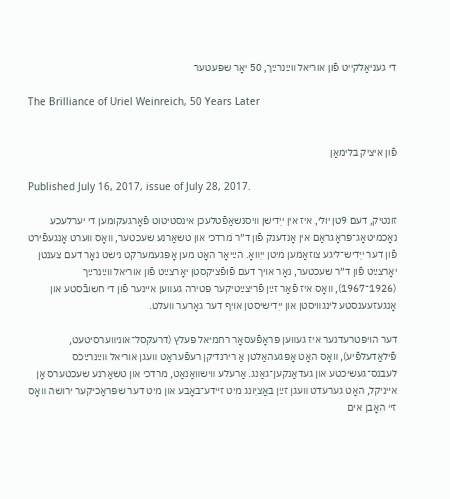די געניאַלקייט פֿון אוריאל װײַנרײַך, 50 יאָר שפּעטער

The Brilliance of Uriel Weinreich, 50 Years Later


פֿון איציק בלימאַן

Published July 16, 2017, issue of July 28, 2017.

זונטיק, דעם 9טן יולי, איז אין ייִדישן װיסנשאַפֿטלעכן אינסטיטוט פֿאָרגעקומען די יערלעכע נאָכמיטאָג־פּראָגראַם אין אָנדענק פֿון ד״ר מרדכי און טשאַרנע שעכטער, װאָס װערט אָנגעפֿירט פֿון דער ייִדיש־ליגע צוזאַמען מיטן ייִװאָ. הײַיאָר האָט מען אָפּגעמערקט נישט נאָר דעם צענטן יאָרצײַט פֿון ד״ר שעכטער, נאָר אױך דעם פֿופֿציקסטן יאָרצײַט פֿון אוריאל װײַנרײַך (1926־1967), װאָס איז פֿאַר זײַן פֿריצײַטיקער פּטירה געװען אײנער פֿון די חשובֿסטע און אָנגעזעענסטע לינגװיסטן און ייִדישיסטן אױף דער גאָרער װעלט.

דער הױפּטרעדנער איז געװען פּראָפֿעסאָר רחמיאל פּעלץ (דרעקסל־אוניװערסיטעט, פֿילאַדעלפֿיע), װאָס האָט אָפּגעהאַלטן אַ רירנדיקן רעפֿעראַט װעגן אוריאל װײַנרײַכס לעבנס־געשיכטע און געדאַנקען־גאַנג. אַרעלע װישװאַנאַט, מרדכי און טשאַרנע שעכטערס אַן אײניקל, האָט גערעדט װעגן זײַן באַציִונג מיט זײדע־באָבע און מיט דער שפּראַכיקער ירושה װאָס זײ האָבן אים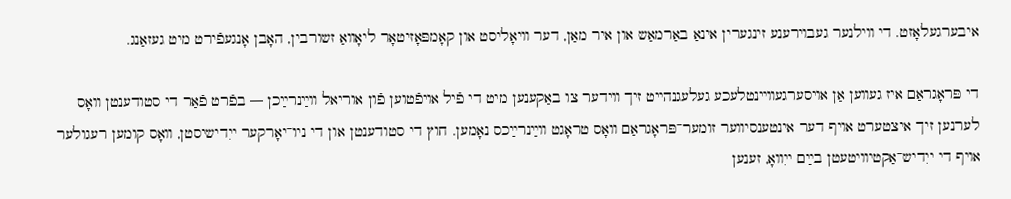איבערגעלאָזט. די װילנער געבױרענע זינגערין אינאַ באַרמאַש און איר מאַן, דער װיאָליסט און קאָמפּאָזיטאָר ליאָװאַ זשורבין, האָבן אָנגעפֿירט מיט געזאַנג.

די פּראָגראַם איז געװען אַן אױסערגעװײנטלעכע געלעגנהײט זיך װידער צו באַקענען מיט די פֿיל אױפֿטוען פֿון אוריאל װײַנרײַכן — בפֿרט פֿאַר די סטודענטן װאָס לערנען זיך איצטערט אױף דער אינטענסיװער זומער־פּראָגראַם װאָס טראָגט װײַנרײַכס נאָמען. חוץ די סטודענטן און די ניו־יאָרקער ייִדישיסטן, װאָס קומען רעגולער אױף די ייִדיש־אַקטיװיטעטן בײַם ייִװאָ, זענען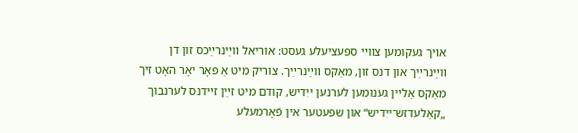אױך געקומען צװײ ספּעציעלע געסט: אוריאל װײַנרײַכס זון דן װײַנרײַך און דנס זון, מאַקס װײַנרײַך. צוריק מיט אַ פּאָר יאָר האָט זיך מאַקס אַלײן גענומען לערנען ייִדיש, קודם מיט זײַן זײדנס לערנבוך „קאַלעדזש־ייִדיש“ און שפּעטער אין פֿאָרמעלע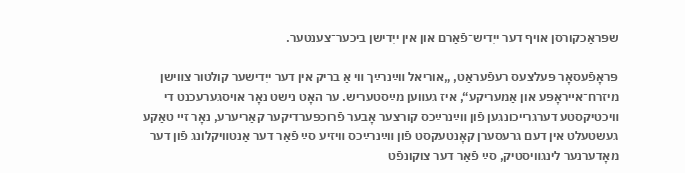שפּראַכקורסן אױף דער ייִדיש־פֿאַרם און אין ייִדישן ביכער־צענטער.

פּראָפֿעסאָר פּעלצעס רעפֿעראַט, „אוריאל װײַנרײַך װי אַ בריק אין דער ייִדישער קולטור צװישן מיזרח־אײראָפּע און אַמעריקע“, איז געװען מײַסטעריש. ער האָט נישט נאָר אױסגערעכנט די װיכטיקסטע דערגרײכונגען פֿון װײַנרײַכס קורצער אָבער פֿרוכפּערדיקער קאַריערע, נאָר זײ טאַקע געשטעלט אין דעם גרעסערן קאָנטעקסט פֿון װײַנרײַכס װיזיע סײַ פֿאַר דער אַנטװיקלונג פֿון דער מאָדערנער לינגװיסטיק, סײַ פֿאַר דער צוקונפֿט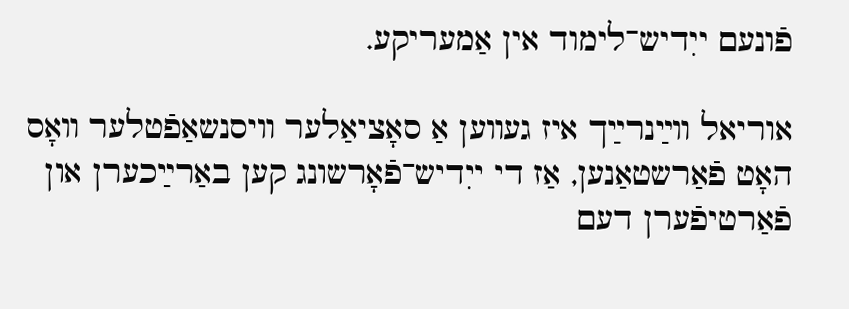פֿונעם ייִדיש־לימוד אין אַמעריקע.

אוריאל װײַנרײַך איז געװען אַ סאָציאַלער װיסנשאַפֿטלער װאָס האָט פֿאַרשטאַנען, אַז די ייִדיש־פֿאָרשונג קען באַרײַכערן און פֿאַרטיפֿערן דעם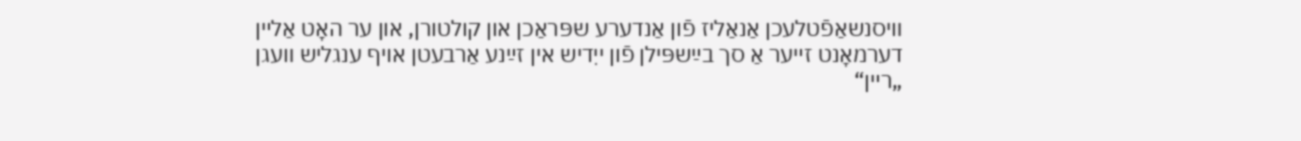װיסנשאַפֿטלעכן אַנאַליז פֿון אַנדערע שפּראַכן און קולטורן, און ער האָט אַלײן דערמאָנט זײער אַ סך בײַשפּילן פֿון ייִדיש אין זײַנע אַרבעטן אױף ענגליש װעגן „רײן“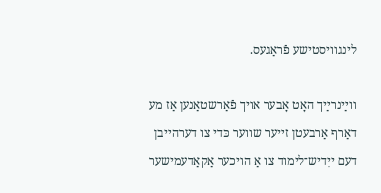לינגװיסטישע פֿראַגעס.

װײַנרײַך האָט אָבער אױך פֿאַרשטאַנען אַז מע דאַרף אַרבעטן זײער שװער כּדי צו דערהײבן דעם ייִדיש־לימוד צו אַ הױכער אַקאַדעמישער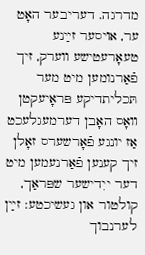מדרגה. דעריבער האָט ער, אױסער זײַנע טעאָרעטישע װערק, זיך פֿאַרנומען מיט מער תּכליתדיקע פּראָיעקטן װאָס האָבן דערמעגלעכט אַז יונגע פֿאָרשערס זאָלן זיך קענען פֿאַרנעמען מיט דער ייִדישער שפּראַך, קולטור און געשיכטע: זײַן לערנבוך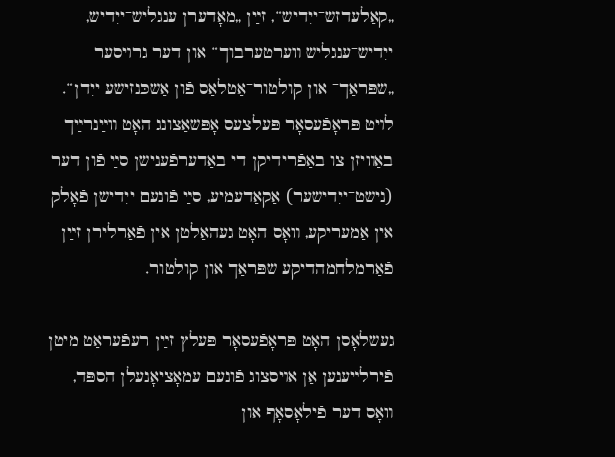„קאַלעדזש־ייִדיש“, זײַן „מאָדערן ענגליש־ייִדיש, ייִדיש־ענגליש װערטערבוך“ און דער גרױסער „שפּראַך־ און קולטור־אַטלאַס פֿון אַשכּנזישע ייִדן“. לױט פּראָפֿעסאָר פּעלצעס אָפּשאַצונג האָט װײַנרײַך באַװיזן צו באַפֿרידיקן די באַדערפֿענישן סײַ פֿון דער (נישט־ייִדישער) אַקאַדעמיע, סײַ פֿונעם ייִדישן פֿאָלק אין אַמעריקע, װאָס האָט געהאַלטן אין פֿאַרלירן זײַן פֿאַרמלחמהדיקע שפּראַך און קולטור.

געשלאָסן האָט פּראָפֿעסאָר פּעלץ זײַן רעפֿעראַט מיטן פֿירלײענען אַן אױסצוג פֿונעם עמאָציאָנעלן הספּד, װאָס דער פֿילאָסאָף און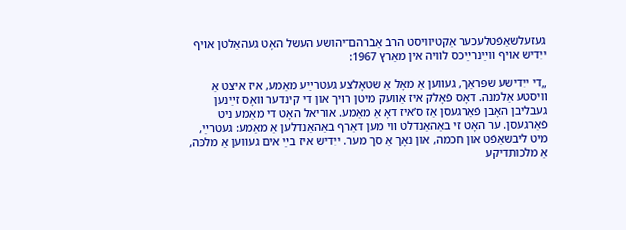געזעלשאַפֿטלעכער אַקטיוויסט הרבֿ אַבֿרהם־יהושע העשל האָט געהאַלטן אױף ייִדיש אױף װײַנרײַכס לװיה אין מאַרץ 1967:

„די ייִדישע שפּראַך, געװען אַ מאָל אַ שטאָלצע געטרײַע מאַמע, איז איצט אַ װיסטע אַלמנה. דאָס פֿאָלק איז אַװעק מיטן רױך און די קינדער װאָס זײַנען געבליבן האָבן פֿאַרגעסן אַז ס’איז דאָ אַ מאַמע. אוריאל האָט די מאַמע ניט פֿאַרגעסן. ער האָט זי באַהאַנדלט װי מען דאַרף באַהאַנדלען אַ מאַמע: געטרײַ, מיט ליבשאַפֿט און חכמה, און נאָך אַ סך מער. ייִדיש איז בײַ אים געװען אַ מלכּה, אַ מלכותדיקע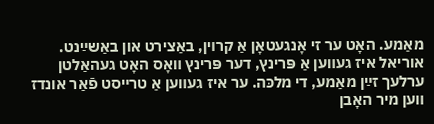מאַמע. האָט ער זי אָנגעטאָן אַ קרױן, באַצירט און באַשײַנט. אוריאל איז געװען אַ פּרינץ, דער פּרינץ װאָס האָט געהאַלטן ערלעך זײַן מאַמע, די מלכּה. ער איז געװען אַ טרײסט פֿאַר אונדז װען מיר האָבן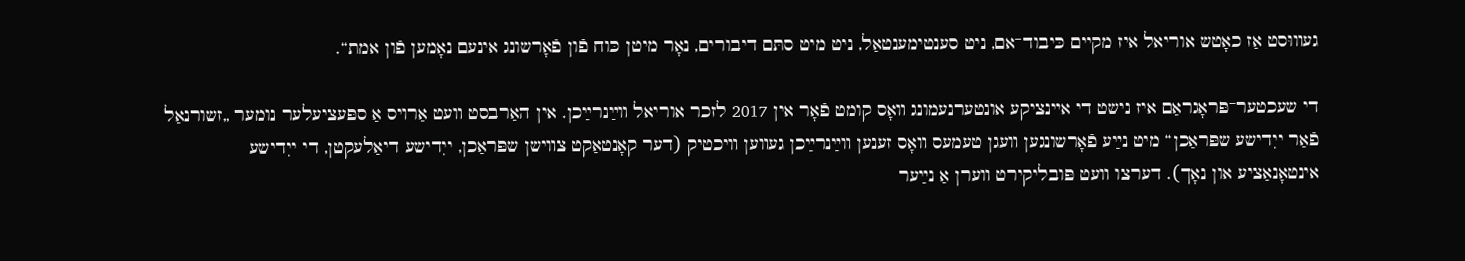געװוּסט אַז כאָטש אוריאל איז מקיים כּיבוד־אם, ניט סענטימענטאַל, ניט מיט סתּם דיבורים, נאָר מיטן כּוח פֿון פֿאָרשונג אינעם נאָמען פֿון אמת“.

די שעכטער־פּראָגראַם איז נישט די אײנציקע אונטערנעמונג װאָס קומט פֿאָר אין 2017 לזכר אוריאל װײַנרײַכן. אין האַרבסט װעט אַרױס אַ ספּעציעלער נומער „זשורנאַל פֿאַר ייִדישע שפּראַכן“ מיט נײַע פֿאָרשונגען װעגן טעמעס װאָס זענען װײַנרײַכן געװען װיכטיק (דער קאָנטאַקט צװישן שפּראַכן, ייִדישע דיאַלעקטן, די ייִדישע אינטאָנאַציע און נאָך). דערצו װעט פּובליקירט װערן אַ נײַער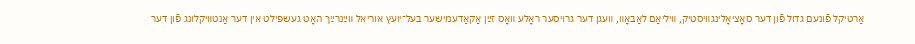אַרטיקל פֿונעם גדול פֿון דער סאָציאָלינגװיסטיק, װיליאַם לאַבאָװ, װעגן דער גרױסער ראָלע װאָס זײַן אַקאַדעמישער בעל־יועץ אוריאל װײַנרײַך האָט געשפּילט אין דער אַנטװיקלונג פֿון דער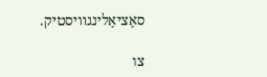סאָציאָלינגװיסטיק.

צו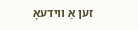זען אַ ווידעאָ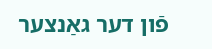פֿון דער גאַנצער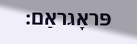פּראָגראַם: